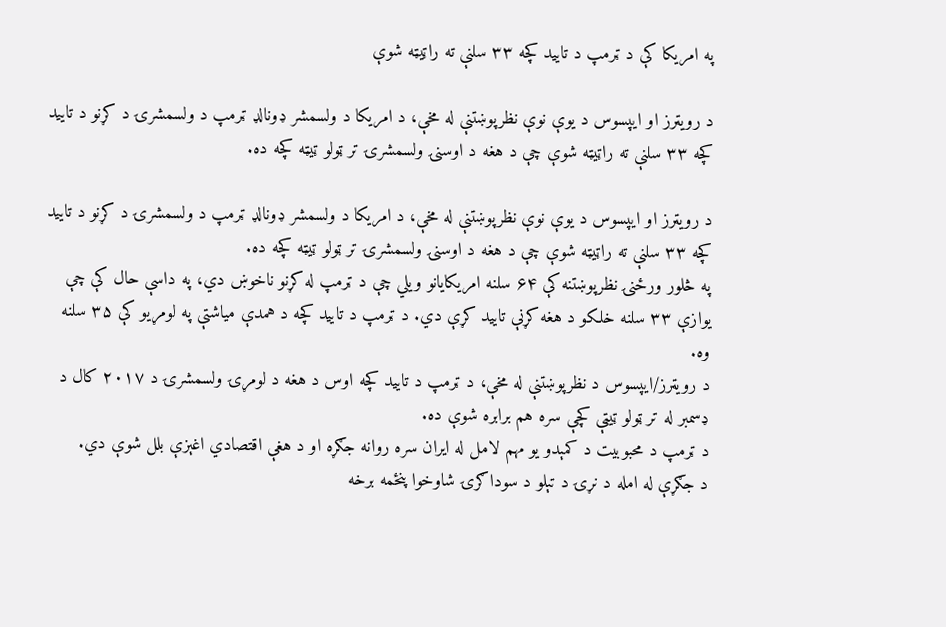په امریکا کې د ټرمپ د تایید کچه ۳۳ سلنې ته راټیټه شوې

د رویټرز او ایپسوس د یوې نوې نظرپوښتنې له مخې، د امریکا د ولسمشر ډونالډ ټرمپ د ولسمشرۍ د کړنو د تایید کچه ۳۳ سلنې ته راټیټه شوې چې د هغه د اوسنۍ ولسمشرۍ تر ټولو ټیټه کچه ده.

د رویټرز او ایپسوس د یوې نوې نظرپوښتنې له مخې، د امریکا د ولسمشر ډونالډ ټرمپ د ولسمشرۍ د کړنو د تایید کچه ۳۳ سلنې ته راټیټه شوې چې د هغه د اوسنۍ ولسمشرۍ تر ټولو ټیټه کچه ده.
په څلور ورځنۍ نظرپوښتنه کې ۶۴ سلنه امریکایانو ویلي چې د ټرمپ له کړنو ناخوښ دي، په داسې حال کې چې یوازې ۳۳ سلنه خلکو د هغه کړنې تایید کړې دي. د ټرمپ د تایید کچه د همدې میاشتې په لومړیو کې ۳۵ سلنه وه.
د رویټرز/ایپسوس د نظرپوښتنې له مخې، د ټرمپ د تایید کچه اوس د هغه د لومړۍ ولسمشرۍ د ۲۰۱۷ کال د ډسمبر له تر ټولو ټیټې کچې سره هم برابره شوې ده.
د ټرمپ د محبوبیت د کمېدو یو مهم لامل له ایران سره روانه جګړه او د هغې اقتصادي اغېزې بلل شوې دي.
د جګړې له امله د نړۍ د تېلو د سوداګرۍ شاوخوا پنځمه برخه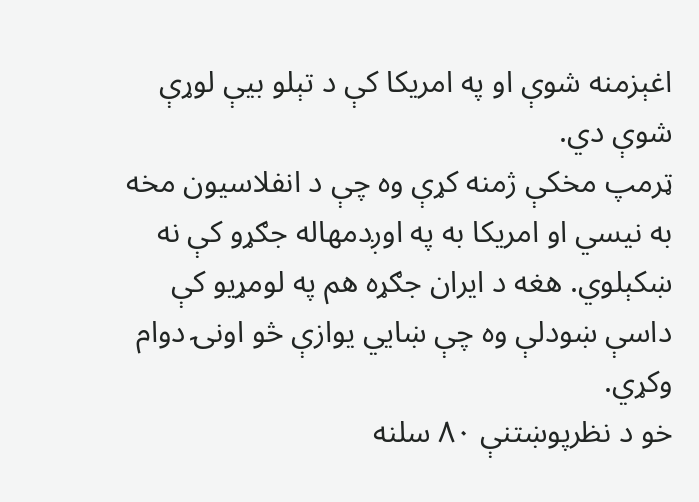اغېزمنه شوې او په امریکا کې د تېلو بیې لوړې شوې دي.
ټرمپ مخکې ژمنه کړې وه چې د انفلاسیون مخه به نیسي او امریکا به په اوږدمهاله جګړو کې نه ښکېلوي. هغه د ایران جګړه هم په لومړیو کې داسې ښودلې وه چې ښايي یوازې څو اونۍ دوام وکړي.
خو د نظرپوښتنې ۸۰ سلنه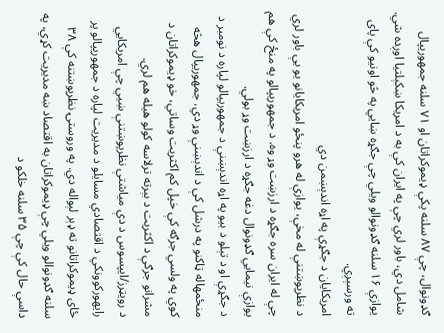ګډونوال، چې ۸۷ سلنه پکې ډیموکراتان او ۷۱ سلنه جمهوريپال شامل دي، باور لري چې په ایران کې به د امریکا ښکېلتیا اوږده شي. یوازې ۱۶ سلنه ګډونوالو ویلي چې جګړه ښايي په څو اونیو کې پای ته ورسېږي.
امریکایان د جګړې په اړه اندېښمن دي
د نظرپوښتنې له مخې، یوازې له هرو پنځو امریکایانو یو یې باور لري چې له ایران سره جګړه د ارزښت وړ وه. د جمهوريپالو په منځ کې هم یوازې نیمایي ګډونوال دغه جګړه د ارزښت وړ بولي.
د جګړې او د تېلو د بیو په اړه اندېښنې د جمهوريپالو لپاره د نومبر د منځمهاله ټاکنو په درشل کې د اندېښنې وړ دي. جمهوريپال هڅه کوي په ولسي جرګه کې خپل کم اکثریت وساتي، خو ډیموکراتان د مشرانو جرګې د اکثریت د بېرته ترلاسه کولو هیله هم لري.
د رویټرز/ایپسوس د دې میاشتې نظرپوښتنې ښيي چې امریکایي رایهورکوونکي د اقتصادي مسایلو د مدیریت لپاره د جمهوريپالو پر ځای ډیموکراتانو ته ډېر لېواله دي. په وروستۍ نظرپوښتنه کې ۳۸ سلنه ګډونوالو ویلي چې ډیموکراتان به اقتصاد ښه مدیریت کړي، په داسې حال کې چې ۳۵ سلنه خلکو د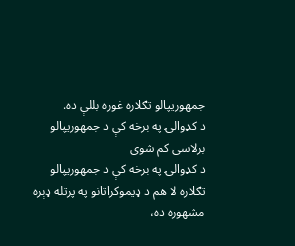جمهوريپالو تګلاره غوره بللې ده.
د کډوالۍ په برخه کې د جمهوريپالو برلاسی کم شوی
د کډوالۍ په برخه کې د جمهوريپالو تګلاره لا هم د ډیموکراتانو په پرتله ډېره مشهوره ده،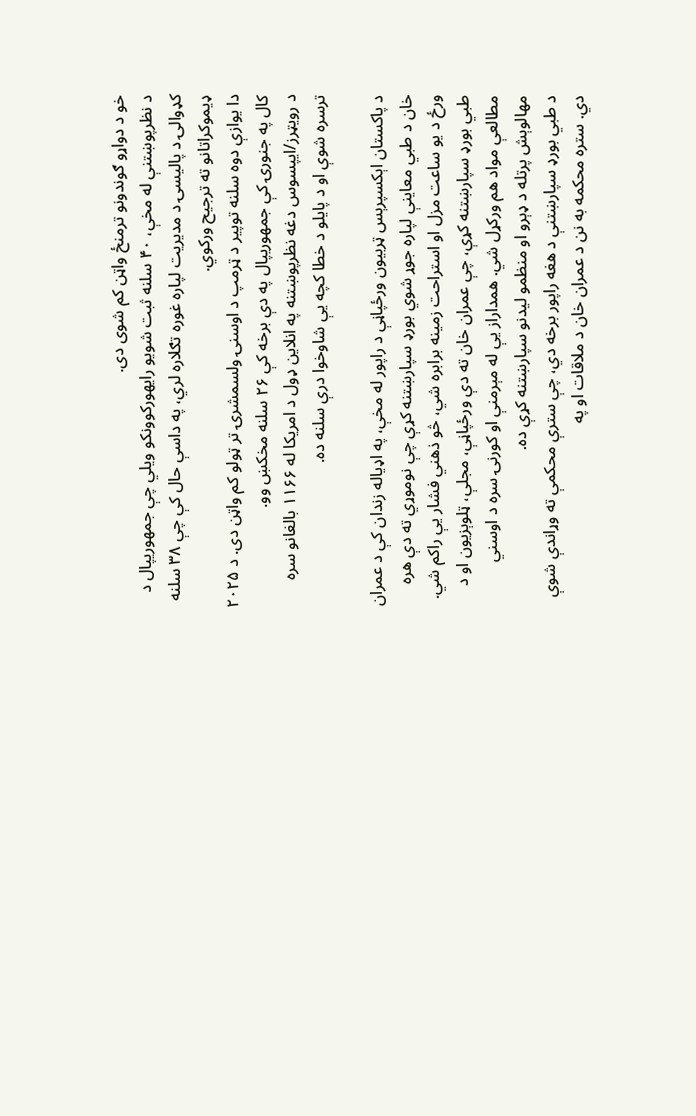خو د دواړو ګوندونو ترمنځ واټن کم شوی دی.
د نظرپوښتنې له مخې، ۴۰ سلنه ثبت شویو رایهورکوونکو ویلي چې جمهوريپال د کډوالۍ د پالیسۍ د مدیریت لپاره غوره تګلاره لري، په داسې حال کې چې ۳۸ سلنه ډیموکراتانو ته ترجیح ورکوي.
دا یوازې دوه سلنه توپیر د ټرمپ د اوسنۍ ولسمشرۍ تر ټولو کم واټن دی. د ۲۰۲۵ کال په جنورۍ کې جمهوريپال په دې برخه کې ۲۶ سلنه مخکښ وو.
د رویټرز/ایپسوس دغه نظرپوښتنه په انلاین ډول د امریکا له ۱۱۶۶ بالغانو سره ترسره شوې او د پایلو د خطا کچه یې شاوخوا درې سلنه ده.

د پاکستان اېکسپرېس ټربیون ورځپاڼې د راپور له مخې، په اډیاله زندان کې د عمران خان د طبي معاینې لپاره جوړ شوي بورډ سپارښتنه کړې چې نوموړي ته دې هره ورځ د یو ساعت مزل او استراحت زمینه برابره شي، څو ذهني فشار یې راکم شي.
طبي بورډ سپارښتنه کړې، چې عمران خان ته دې ورځپاڼې، مجلې، ټلوېزیون او د مطالعې مواد هم ورکړل شي. همداراز یې له مېرمنې او کورنۍ سره د اوسني مهالوېش پرتله د ډېرو او منظمو لیدنو سپارښتنه کړې ده.
د طبي بورډ سپارښتنې د هغه راپور برخه دي، چې سترې محکمې ته وړاندې شوې دي. ستره محکمه به نن د عمران خان د ملاقات او په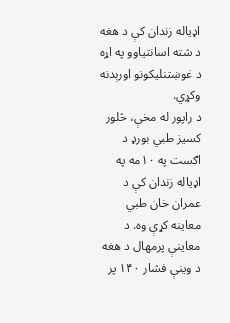اډیاله زندان کې د هغه د شته اسانتیاوو په اړه د غوښتنلیکونو اورېدنه وکړي.
د راپور له مخې، څلور کسیز طبي بورډ د اګست په ۱۰مه په اډیاله زندان کې د عمران خان طبي معاینه کړې وه. د معاینې پرمهال د هغه د وینې فشار ۱۴۰ پر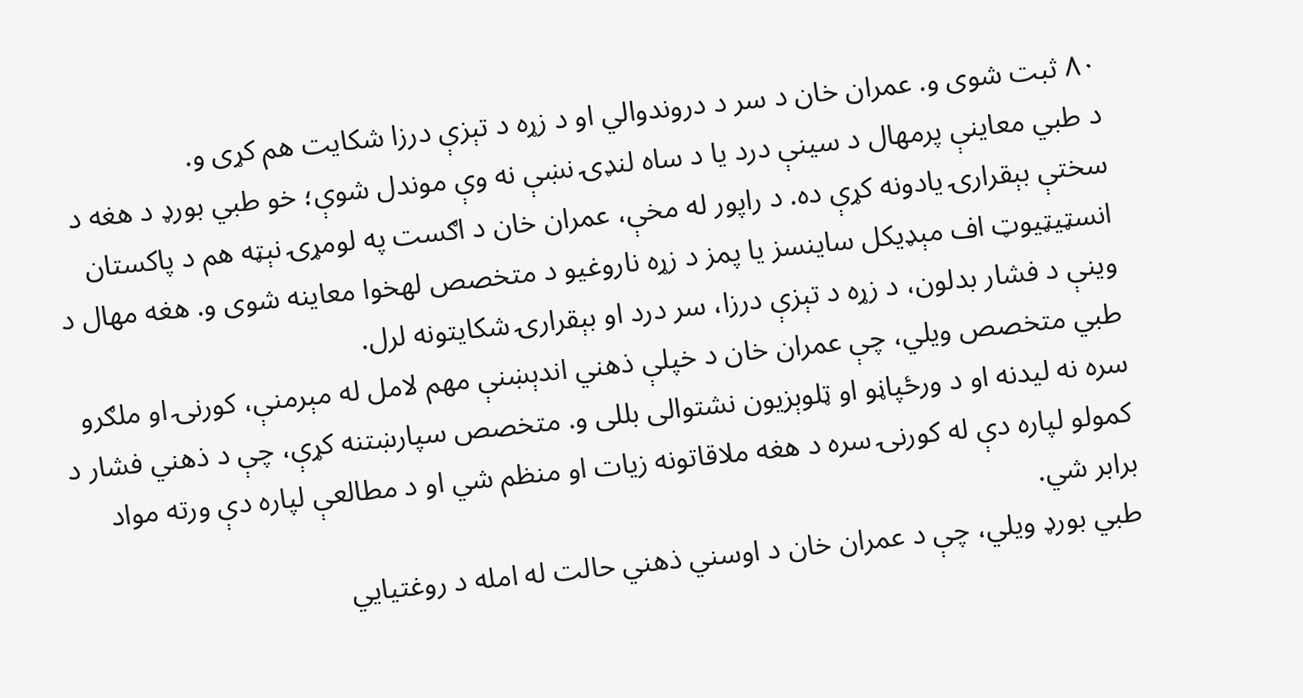۸۰ ثبت شوی و. عمران خان د سر د دروندوالي او د زړه د تېزې درزا شکایت هم کړی و.
د طبي معاینې پرمهال د سینې درد یا د ساه لنډۍ نښې نه وې موندل شوې؛ خو طبي بورډ د هغه د سختې بېقرارۍ یادونه کړې ده. د راپور له مخې، عمران خان د اګست په لومړۍ نېټه هم د پاکستان انسټیټیوټ اف مېډیکل ساینسز یا پمز د زړه ناروغیو د متخصص لهخوا معاینه شوی و. هغه مهال د وینې د فشار بدلون، د زړه د تېزې درزا، سر درد او بېقرارۍ شکایتونه لرل.
طبي متخصص ویلي، چې عمران خان د خپلې ذهني اندېښنې مهم لامل له مېرمنې، کورنۍ او ملګرو سره نه لیدنه او د ورځپاڼو او ټلوېزیون نشتوالی بللی و. متخصص سپارښتنه کړې، چې د ذهني فشار د کمولو لپاره دې له کورنۍ سره د هغه ملاقاتونه زیات او منظم شي او د مطالعې لپاره دې ورته مواد برابر شي.
طبي بورډ ویلي، چې د عمران خان د اوسني ذهني حالت له امله د روغتیايي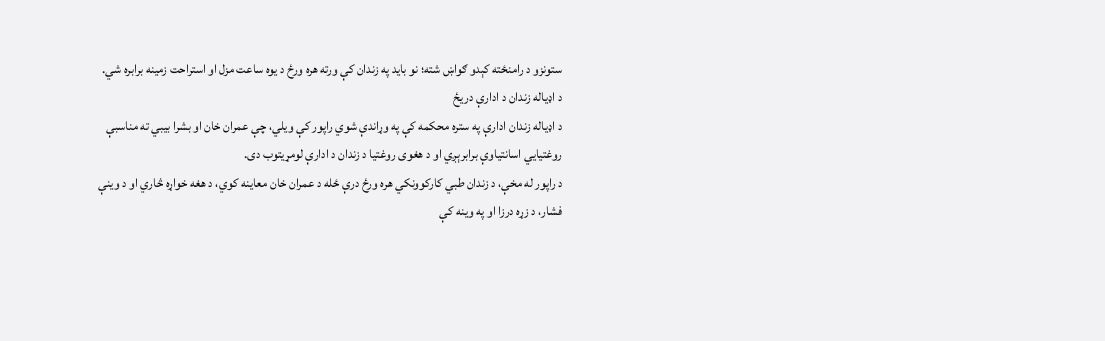ستونزو د رامنځته کېدو ګواښ شته؛ نو باید په زندان کې ورته هره ورځ د یوه ساعت مزل او استراحت زمینه برابره شي.
د اډیاله زندان د ادارې دریځ
د اډیاله زندان ادارې په ستره محکمه کې په وړاندې شوي راپور کې ویلي، چې عمران خان او بشرا بيبي ته مناسبې روغتیايي اسانتیاوې برابرېږي او د هغوی روغتیا د زندان د ادارې لومړیتوب دی.
د راپور له مخې، د زندان طبي کارکوونکي هره ورځ درې ځله د عمران خان معاینه کوي، د هغه خواړه څاري او د وینې فشار، د زړه درزا او په وینه کې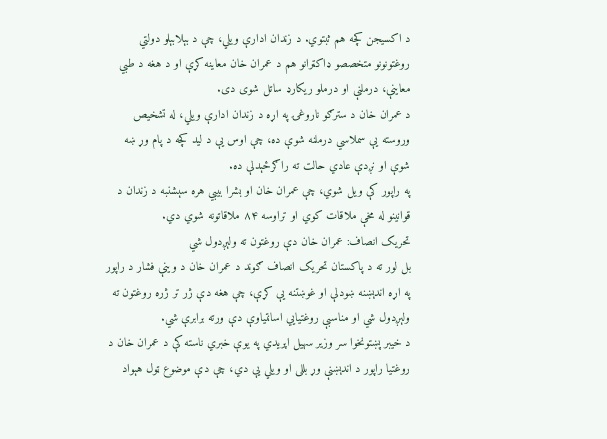د اکسیجن کچه هم ثبتوي. د زندان ادارې ویلي، چې د بېلابېلو دولتي روغتونونو متخصصو ډاکټرانو هم د عمران خان معاینه کړې او د هغه د طبي معاینې، درملنې او درملو ریکارډ ساتل شوی دی.
د عمران خان د سترګو ناروغۍ په اړه د زندان ادارې ویلي، له تشخیص وروسته یې سملاسي درملنه شوې ده، چې اوس یې د لید کچه د پام وړ ښه شوې او نږدې عادي حالت ته راګرځېدلې ده.
په راپور کې ویل شوي، چې عمران خان او بشرا بيبي هره سېشنبه د زندان د قوانینو له مخې ملاقات کوي او تراوسه ۸۴ ملاقاتونه شوي دي.
تحریک انصاف: عمران خان دې روغتون ته ولېږدول شي
بل لور ته د پاکستان تحریک انصاف ګوند د عمران خان د وینې فشار د راپور په اړه اندېښنه ښودلې او غوښتنه یې کړې، چې هغه دې ژر تر ژره روغتون ته ولېږدول شي او مناسبې روغتیايي اسانتیاوې دې ورته برابرې شي.
د خیبر پښتونخوا سر وزیر سهیل اپریدي په یوې خبري ناسته کې د عمران خان د روغتیا راپور د اندېښنې وړ بللی او ویلي یې دي، چې دې موضوع ټول هېواد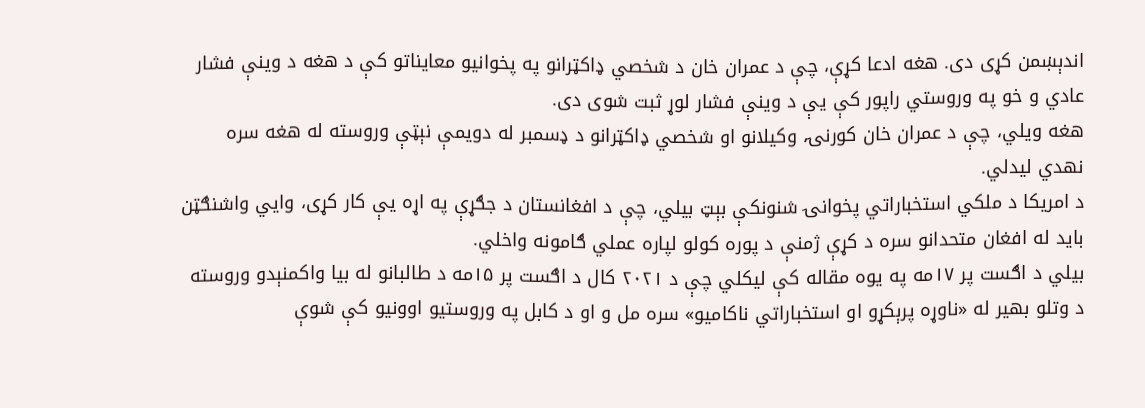اندېښمن کړی دی. هغه ادعا کړې، چې د عمران خان د شخصي ډاکټرانو په پخوانیو معایناتو کې د هغه د وینې فشار عادي و خو په وروستي راپور کې یې د وینې فشار لوړ ثبت شوی دی.
هغه ویلي، چې د عمران خان کورنۍ، وکیلانو او شخصي ډاکټرانو د ډسمبر له دویمې نېټې وروسته له هغه سره نهدي لیدلي.
د امریکا د ملکي استخباراتي پخوانۍ شنونکې بېټ بیلي، چې د افغانستان د جګړې په اړه یې کار کړی، وايي واشنګټن باید له افغان متحدانو سره د کړې ژمنې د پوره کولو لپاره عملي ګامونه واخلي.
بیلي د اګست پر ۱۷مه په یوه مقاله کې لیکلي چې د ۲۰۲۱ کال د اګست پر ۱۵مه د طالبانو له بیا واکمنېدو وروسته د وتلو بهیر له «ناوړه پرېکړو او استخباراتي ناکامیو» سره مل و او د کابل په وروستیو اوونیو کې شوې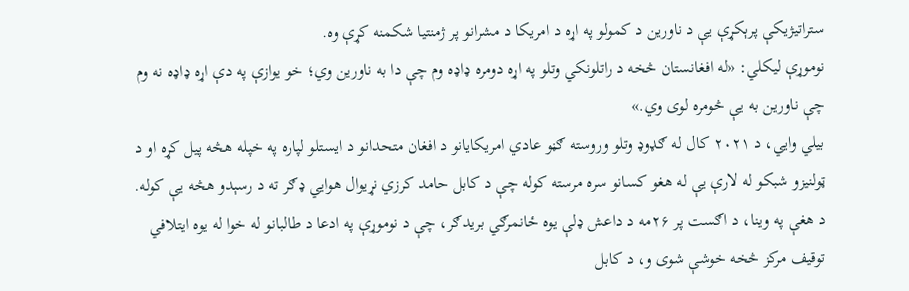ستراتیژیکې پرېکړې یې د ناورین د کمولو په اړه د امریکا د مشرانو پر ژمنتیا شکمنه کړې وه.
نوموړې لیکلي: «له افغانستان څخه د راتلونکي وتلو په اړه دومره ډاډه وم چې دا به ناورین وي؛ خو یوازې په دې اړه ډاډه نه وم چې ناورین به یې څومره لوی وي.»
بیلي وايي، د ۲۰۲۱ کال له ګډوډ وتلو وروسته ګڼو عادي امریکایانو د افغان متحدانو د ایستلو لپاره په خپله هڅه پیل کړه او د ټولنیزو شبکو له لارې یې له هغو کسانو سره مرسته کوله چې د کابل حامد کرزي نړیوال هوايي ډګر ته د رسېدو هڅه یې کوله.
د هغې په وینا، د اګست پر ۲۶مه د داعش ډلې یوه ځانمرګي بریدګر، چې د نوموړې په ادعا د طالبانو له خوا له یوه ایتلافي توقیف مرکز څخه خوشې شوی و، د کابل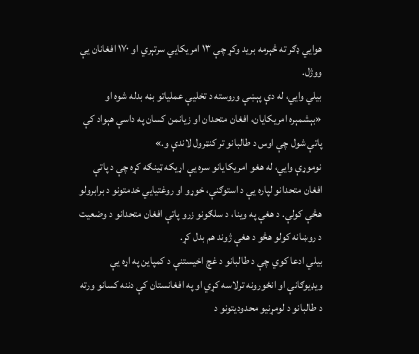هوايي ډګر ته څېرمه برید وکړ چې ۱۳ امریکايي سرتېري او ۱۷۰ افغانان یې ووژل.
بیلي وايي، له دې پېښې وروسته د تخلیې عملیاتو بڼه بدله شوه او «بېشمېره امریکایان، افغان متحدان او زیانمن کسان په داسې هېواد کې پاتې شول چې اوس د طالبانو تر کنټرول لاندې و.»
نوموړې وايي، له هغو امریکایانو سره یې اړیکه ټینګه کړه چې د پاتې افغان متحدانو لپاره یې د استوګنې، خوړو او روغتیايي خدمتونو د برابرولو هڅې کولې. د هغې په وینا، د سلګونو زرو پاتې افغان متحدانو د وضعیت د روښانه کولو هڅو د هغې ژوند هم بدل کړ.
بیلي ادعا کوي چې د طالبانو د غچ اخیستنې د کمپاین په اړه یې ویډیوګانې او انځورونه ترلاسه کړي او په افغانستان کې دننه کسانو ورته د طالبانو د لومړنیو محدودیتونو د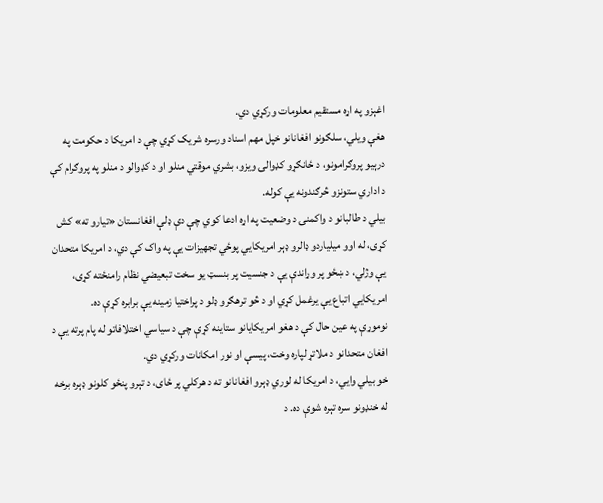اغېزو په اړه مستقیم معلومات ورکړي دي.
هغې ویلي، سلګونو افغانانو خپل مهم اسناد ورسره شریک کړي چې د امریکا د حکومت په درېیو پروګرامونو، د ځانګړو کډوالۍ ویزو، بشري موقتي منلو او د کډوالو د منلو په پروګرام کې د اداري ستونزو څرګندونه یې کوله.
بیلي د طالبانو د واکمنۍ د وضعیت په اړه ادعا کوي چې دې ډلې افغانستان «تیارو ته» کش کړی، له اوو میلیاردو ډالرو ډېر امریکايي پوځي تجهیزات یې په واک کې دي، د امریکا متحدان یې وژلي، د ښځو پر وړاندې یې د جنسیت پر بنسټ یو سخت تبعیضي نظام رامنځته کړی، امریکايي اتباع یې یرغمل کړي او د څو ترهګرو ډلو د پراختیا زمینه یې برابره کړې ده.
نوموړې په عین حال کې د هغو امریکایانو ستاینه کړې چې د سیاسي اختلافاتو له پام پرته یې د افغان متحدانو د ملاتړ لپاره وخت، پیسې او نور امکانات ورکړي دي.
خو بیلي وايي، د امریکا له لوري ډېرو افغانانو ته د هرکلي پر ځای، د تېرو پنځو کلونو ډېره برخه له خنډونو سره تېره شوې ده. د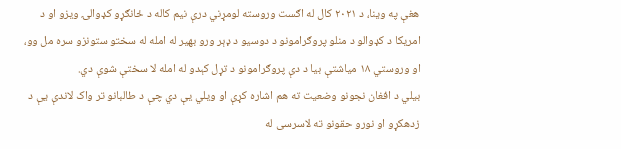هغې په وینا، د ۲۰۲۱ کال له اګست وروسته لومړني درې نیم کاله د ځانګړو کډوالۍ ویزو او د امریکا د کډوالو د منلو پروګرامونو د دوسیو د ډېر ورو بهیر له امله له سختو ستونزو سره مل وو، او وروستي ۱۸ میاشتې بیا د دې پروګرامونو د تړل کېدو له امله لا سختې شوې دي.
بیلي د افغان نجونو وضعیت ته هم اشاره کړې او ویلي یې دي چې د طالبانو تر واک لاندې یې د زدهکړو او نورو حقونو ته لاسرسی له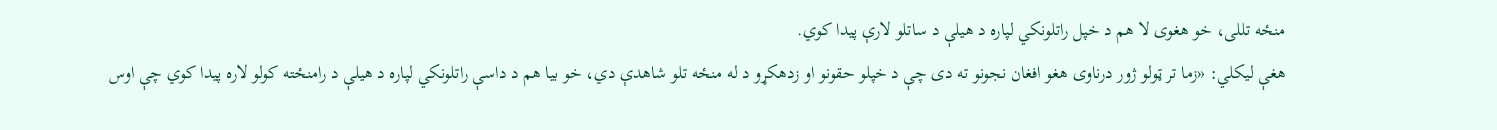منځه تللی، خو هغوی لا هم د خپل راتلونکي لپاره د هیلې د ساتلو لارې پیدا کوي.
هغې لیکلي: «زما تر ټولو ژور درناوی هغو افغان نجونو ته دی چې د خپلو حقونو او زدهکړو د له منځه تلو شاهدې دي، خو بیا هم د داسې راتلونکي لپاره د هیلې د رامنځته کولو لاره پیدا کوي چې اوس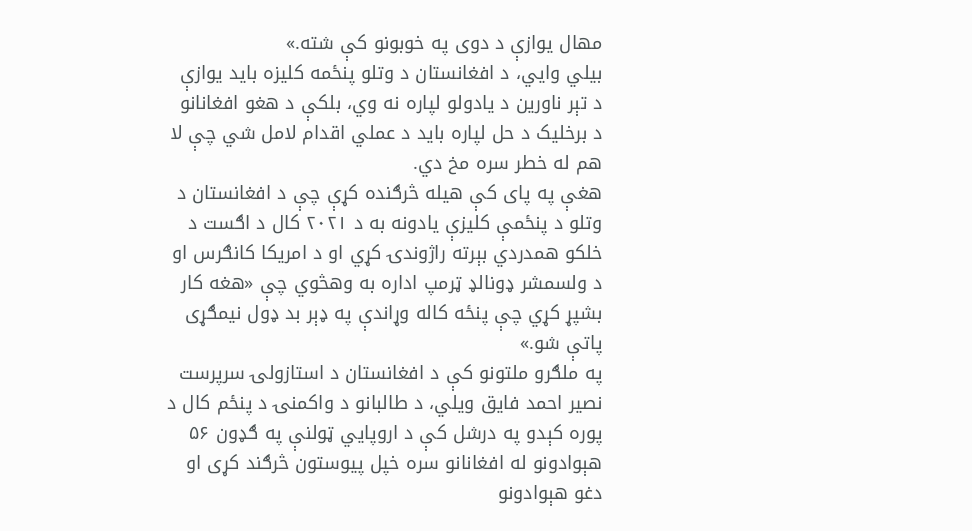مهال یوازې د دوی په خوبونو کې شته.»
بیلي وايي، د افغانستان د وتلو پنځمه کلیزه باید یوازې د تېر ناورین د یادولو لپاره نه وي، بلکې د هغو افغانانو د برخلیک د حل لپاره باید د عملي اقدام لامل شي چې لا هم له خطر سره مخ دي.
هغې په پای کې هیله څرګنده کړې چې د افغانستان د وتلو د پنځمې کلیزې یادونه به د ۲۰۲۱ کال د اګست د خلکو همدردي بېرته راژوندۍ کړي او د امریکا کانګرس او د ولسمشر ډونالډ ټرمپ اداره به وهڅوي چې «هغه کار بشپړ کړي چې پنځه کاله وړاندې په ډېر بد ډول نیمګړی پاتې شو.»
په ملګرو ملتونو کې د افغانستان د استازولۍ سرپرست نصیر احمد فایق ويلي، د طالبانو د واکمنۍ د پنځم کال د پوره کېدو په درشل کې د اروپايي ټولنې په ګډون ۵۶ هېوادونو له افغانانو سره خپل پیوستون څرګند کړی او دغو هېوادونو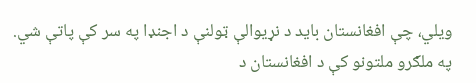ويلي، چې افغانستان باید د نړیوالې ټولنې د اجنډا په سر کې پاتې شي.
په ملګرو ملتونو کې د افغانستان د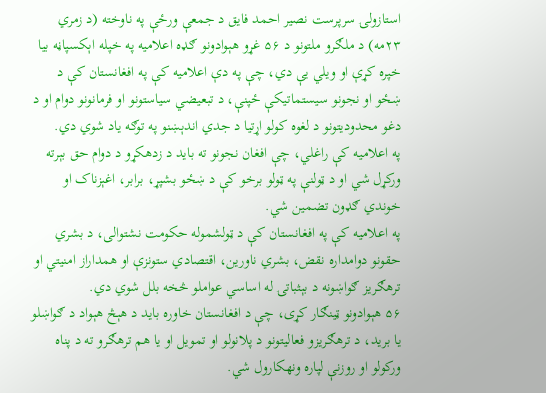استازولۍ سرپرست نصیر احمد فایق د جمعې ورځې په ناوخته (د زمري ۲۳مه) د ملګرو ملتونو د ۵۶ غړو هېوادونو ګډه اعلاميه په خپله اېکسپاڼه بیا خپره کړې او ويلي يې دي، چې په دې اعلامیه کې په افغانستان کې د ښځو او نجونو سیستماتیکې ځپنې، د تبعیضي سیاستونو او فرمانونو دوام او د دغو محدودیتونو د لغوه کولو اړتیا د جدي اندېښنو په توګه یاد شوي دي.
په اعلامیه کې راغلي، چې افغان نجونو ته باید د زدهکړو د دوام حق بېرته ورکړل شي او د ټولنې په ټولو برخو کې د ښځو بشپړ، برابر، اغېزناک او خوندي ګډون تضمین شي.
په اعلامیه کې په افغانستان کې د ټولشموله حکومت نشتوالی، د بشري حقونو دوامداره نقض، بشري ناورین، اقتصادي ستونزې او همداراز امنیتي او ترهګریز ګواښونه د بېثباتۍ له اساسي عواملو څخه بلل شوي دي.
۵۶ هېوادونو ټینګار کړی، چې د افغانستان خاوره باید د هېڅ هېواد د ګواښلو یا برید، د ترهګریزو فعالیتونو د پلانولو او تمویل او یا هم ترهګرو ته د پناه ورکولو او روزنې لپاره ونهکارول شي.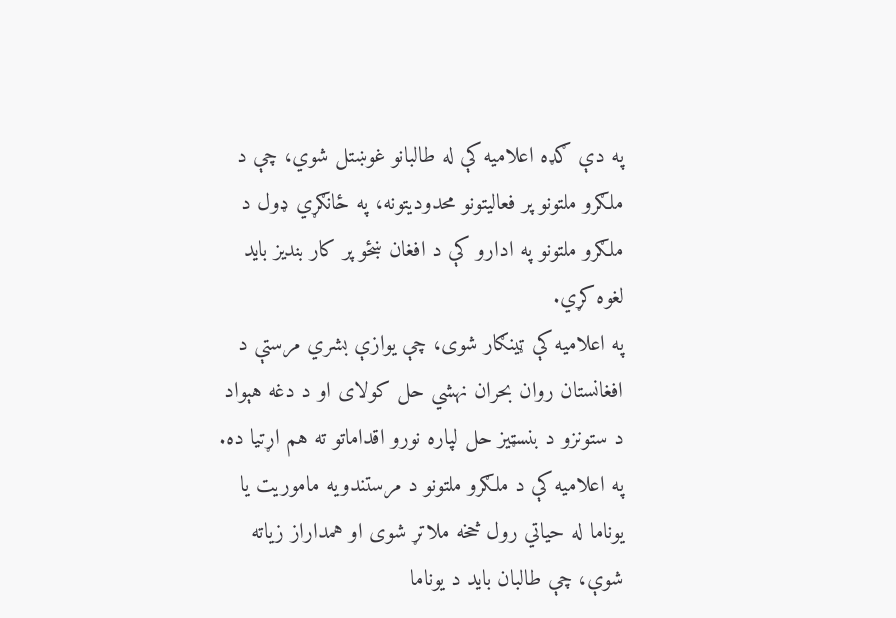په دې ګډه اعلامیه کې له طالبانو غوښتل شوي، چې د ملګرو ملتونو پر فعالیتونو محدودیتونه، په ځانګړي ډول د ملګرو ملتونو په ادارو کې د افغان ښځو پر کار بندیز باید لغوه کړي.
په اعلاميه کې ټينګار شوی، چې یوازې بشري مرستې د افغانستان روان بحران نهشي حل کولای او د دغه هېواد د ستونزو د بنسټیز حل لپاره نورو اقداماتو ته هم اړتیا ده.
په اعلامیه کې د ملګرو ملتونو د مرستندویه ماموریت یا یوناما له حیاتي رول څخه ملاتړ شوی او همداراز زياته شوې، چې طالبان باید د یوناما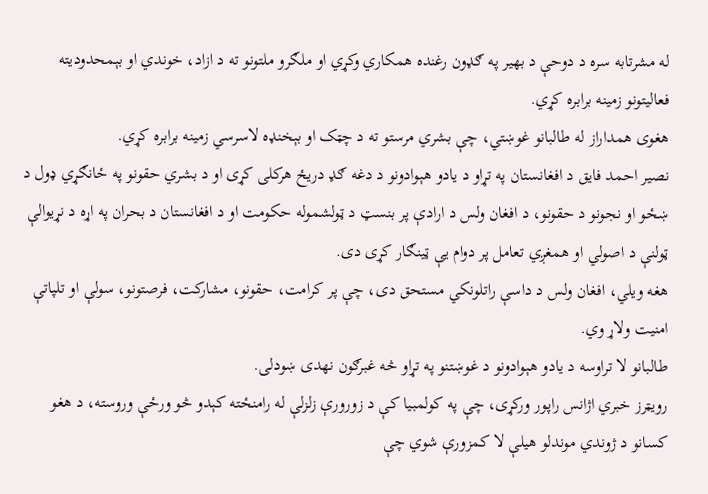له مشرتابه سره د دوحې د بهیر په ګډون رغنده همکاري وکړي او ملګرو ملتونو ته د ازاد، خوندي او بېمحدودیته فعالیتونو زمینه برابره کړي.
هغوی همداراز له طالبانو غوښتي، چې بشري مرستو ته د چټک او بېخنډه لاسرسي زمینه برابره کړي.
نصیر احمد فایق د افغانستان په تړاو د یادو هېوادونو د دغه ګډ دریځ هرکلی کړی او د بشري حقونو په ځانګړي ډول د ښځو او نجونو د حقونو، د افغان ولس د ارادې پر بنسټ د ټولشموله حکومت او د افغانستان د بحران په اړه د نړیوالې ټولنې د اصولي او همغږي تعامل پر دوام یې ټینګار کړی دی.
هغه ویلي، افغان ولس د داسې راتلونکي مستحق دی، چې پر کرامت، حقونو، مشارکت، فرصتونو، سولې او تلپاتې امنیت ولاړ وي.
طالبانو لا تراوسه د یادو هېوادونو د غوښتنو په تړاو څه غبرګون نهدی ښودلی.
رویټرز خبري اژانس راپور ورکړی، چې په کولمبیا کې د زورورې زلزلې له رامنځته کېدو څو ورځې وروسته، د هغو کسانو د ژوندي موندلو هیلې لا کمزورې شوي چې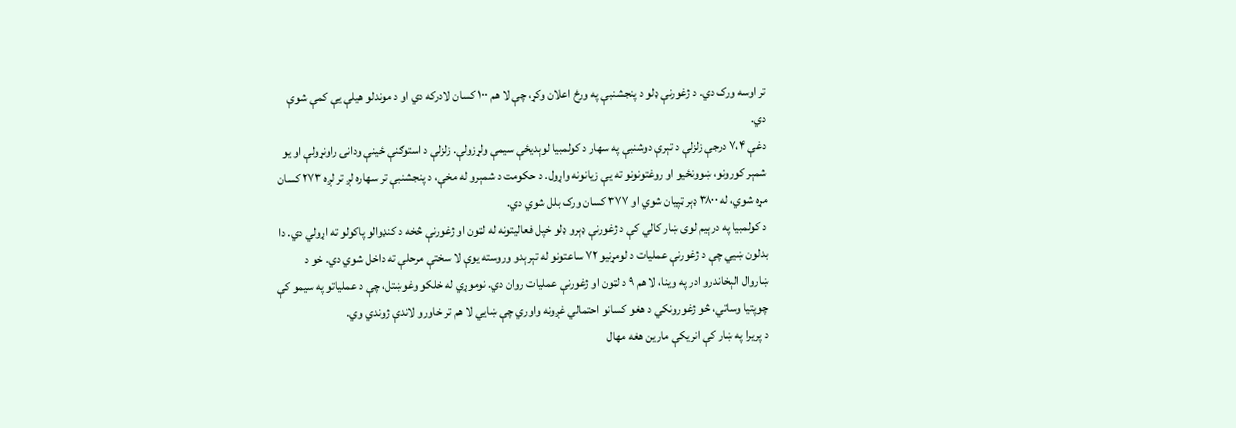تر اوسه ورک دي. د ژغورنې ډلو د پنجشنبې په ورځ اعلان وکړ، چې لا هم ۱۰۰ کسان لادرکه دي او د موندلو هیلې یې کمې شوې دي.
دغې ۷،۴ درجې زلزلې د تېرې دوشنبې په سهار د کولمبیا لوېدیځې سیمې ولړزولې. زلزلې د استوګنې ځینې ودانۍ راونړولې او یو شمېر کورونو، ښوونځیو او روغتونونو ته یې زیانونه واړول. د حکومت د شمېرو له مخې، د پنجشنبې تر سهاره لږ تر لږه ۲۷۳ کسان مړه شوي، له ۳۸۰۰ ډېر ټپیان شوي او ۳۷۷ کسان ورک بلل شوي دي.
د کولمبیا په درېیم لوی ښار کالي کې د ژغورنې ډېرو ډلو خپل فعالیتونه له لټون او ژغورنې څخه د کنډوالو پاکولو ته اړولي دي. دا بدلون ښيي چې د ژغورنې عملیات د لومړنیو ۷۲ ساعتونو له تېرېدو وروسته یوې لا سختې مرحلې ته داخل شوي دي. خو د ښاروال الېخاندرو ادر په وینا، لا هم ۹ د لټون او ژغورنې عملیات روان دي. نوموړي له خلکو وغوښتل، چې د عملیاتو په سیمو کې چوپتیا وساتي، څو ژغورونکي د هغو کسانو احتمالي غږونه واوري چې ښايي لا هم تر خاورو لاندې ژوندي وي.
د پریرا په ښار کې انریکې مارین هغه مهال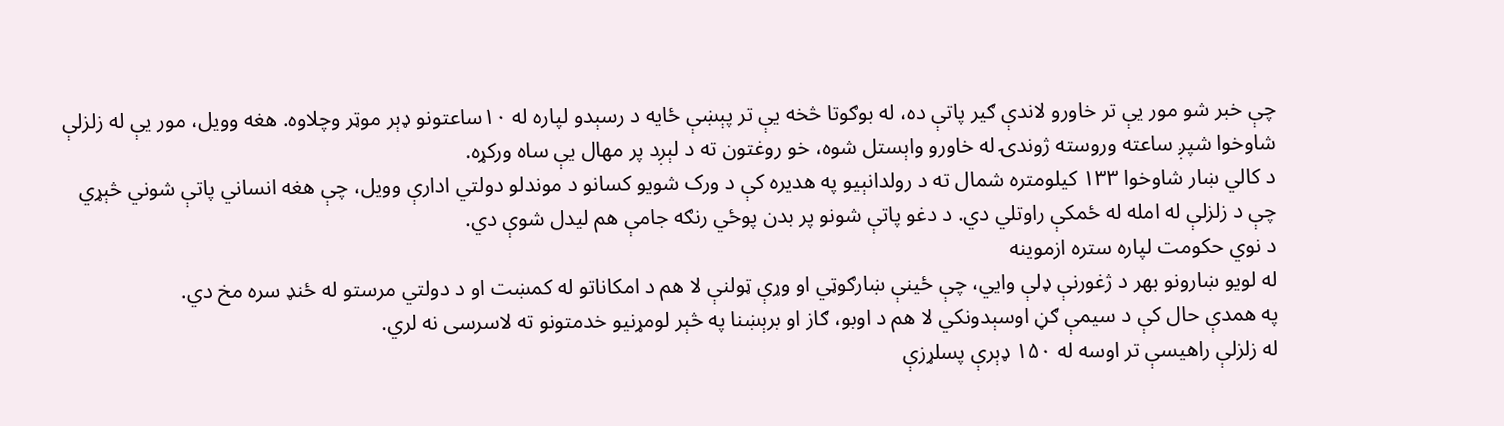چې خبر شو مور یې تر خاورو لاندې ګیر پاتې ده، له بوګوتا څخه یې تر پېښې ځایه د رسېدو لپاره له ۱۰ساعتونو ډېر موټر وچلاوه. هغه وویل، مور یې له زلزلې شاوخوا شپږ ساعته وروسته ژوندۍ له خاورو واېستل شوه، خو روغتون ته د لېږد پر مهال یې ساه ورکړه.
د کالي ښار شاوخوا ۱۳۳ کیلومتره شمال ته د رولدانېیو په هدیره کې د ورک شویو کسانو د موندلو دولتي ادارې وویل، چې هغه انساني پاتې شوني څېړي چې د زلزلې له امله له ځمکې راوتلي دي. د دغو پاتې شونو پر بدن پوځي رنګه جامې هم لیدل شوې دي.
د نوي حکومت لپاره ستره ازموینه
له لویو ښارونو بهر د ژغورنې ډلې وايي، چې ځینې ښارګوټي او وړې ټولنې لا هم د امکاناتو له کمښت او د دولتي مرستو له ځنډ سره مخ دي.
په همدې حال کې د سیمې ګڼ اوسېدونکي لا هم د اوبو، ګاز او برېښنا په څېر لومړنیو خدمتونو ته لاسرسی نه لري.
له زلزلې راهیسې تر اوسه له ۱۵۰ ډېرې پسلړزې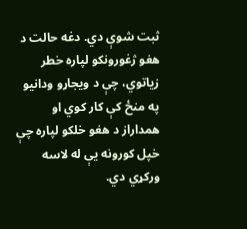ثبت شوې دي. دغه حالت د هغو ژغورونکو لپاره خطر زیاتوي، چې د ویجاړو ودانیو په منځ کې کار کوي او همداراز د هغو خلکو لپاره چې خپل کورونه یې له لاسه ورکړي دي.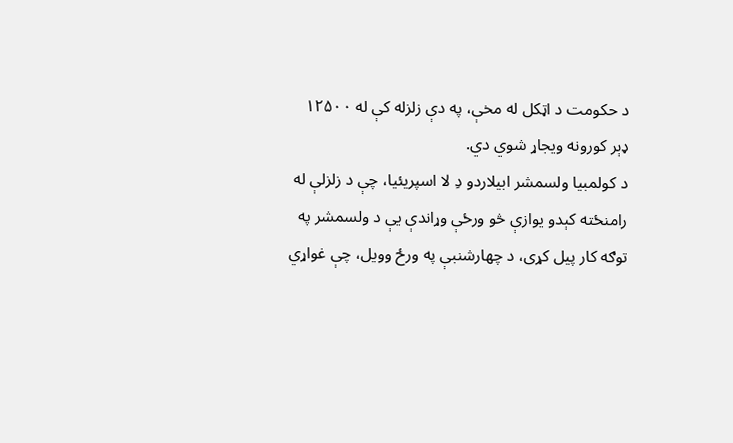د حکومت د اټکل له مخې، په دې زلزله کې له ۱۲۵۰۰ ډېر کورونه ویجاړ شوي دي.
د کولمبیا ولسمشر ابیلاردو دِ لا اسپریئیا، چې د زلزلې له رامنځته کېدو یوازې څو ورځې وړاندې یې د ولسمشر په توګه کار پیل کړی، د چهارشنبې په ورځ وویل، چې غواړي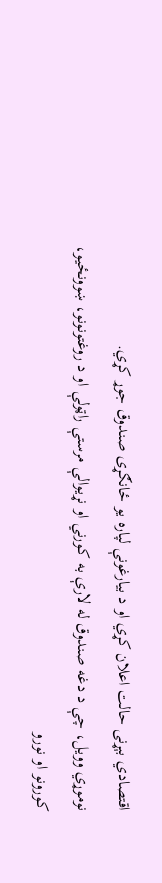اقتصادي بېړنی حالت اعلان کړي او د بیارغونې لپاره یو ځانګړی صندوق جوړ کړي.
نوموړي وویل، چې د دغه صندوق له لارې به کورني او نړیوالې مرستې راټولې او د روغتونونو، ښوونځیو، کورونو او نورو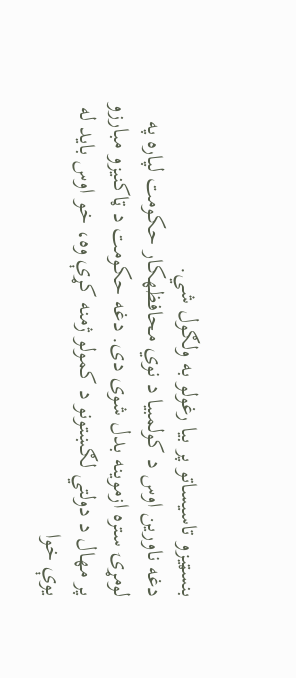بنسټیزو تاسیساتو پر بیا رغولو به ولګول شي.
دغه ناورین اوس د کولمبیا د نوي محافظهکار حکومت لپاره په لومړۍ ستره ازموینه بدل شوی دی. دغه حکومت د ټاکنیزو مبارزو پر مهال د دولتي لګښتونو د کمولو ژمنه کړې وه، خو اوس باید له یوې خوا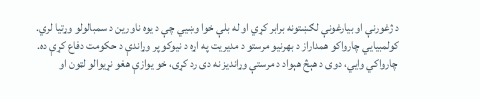د ژغورنې او بیارغونې لګښتونه برابر کړي او له بلې خوا وښيي چې د یوه ناورین د سمبالولو وړتیا لري.
کولمبیايي چارواکو همداراز د بهرنیو مرستو د مدیریت په اړه د نیوکو پر وړاندې د حکومت دفاع کړې ده. چارواکي وايي، دوی د هېڅ هېواد د مرستې وړاندیز نه دی رد کړی، خو یوازې هغو نړیوالو لټون او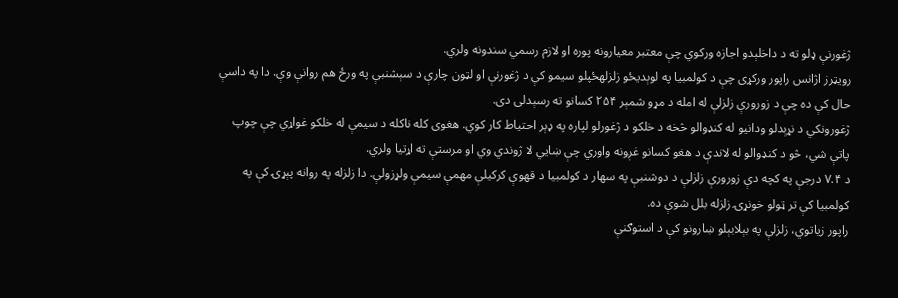ژغورنې ډلو ته د داخلېدو اجازه ورکوي چې معتبر معیارونه پوره او لازم رسمي سندونه ولري.
رویټرز اژانس راپور ورکړی چې د کولمبیا په لوېدیځو زلزلهځپلو سیمو کې د ژغورنې او لټون چارې د سېشنبې په ورځ هم روانې وې. دا په داسې حال کې ده چې د زورورې زلزلې له امله د مړو شمېر ۲۵۴ کسانو ته رسېدلی دی.
ژغورونکي د نړېدلو ودانیو له کنډوالو څخه د خلکو د ژغورلو لپاره په ډېر احتیاط کار کوي. هغوی کله ناکله د سیمې له خلکو غواړي چې چوپ پاتې شي، څو د کنډوالو له لاندې د هغو کسانو غږونه واوري چې ښايي لا ژوندي وي او مرستې ته اړتیا ولري.
د ۷.۴ درجې په کچه دې زورورې زلزلې د دوشنبې په سهار د کولمبیا د قهوې کرکیلې مهمې سیمې ولړزولې. دا زلزله په روانه پېړۍ کې په کولمبیا کې تر ټولو خونړۍ زلزله بلل شوې ده.
راپور زیاتوي، زلزلې په بېلابېلو ښارونو کې د استوګنې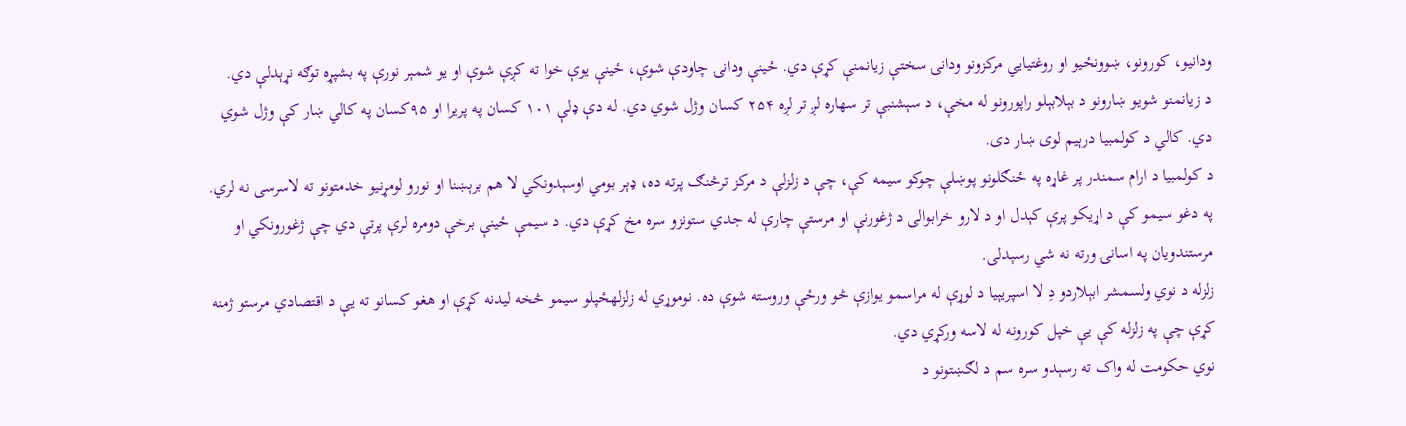ودانیو، کورونو، ښوونځیو او روغتیايي مرکزونو ودانۍ سختې زیانمنې کړې دي. ځینې ودانۍ چاودې شوې، ځینې یوې خوا ته کږې شوې او یو شمېر نورې په بشپړه توګه نړېدلې دي.
د زیانمنو شویو ښارونو د بېلابېلو راپورونو له مخې، د سېشنبې تر سهاره لږ تر لږه ۲۵۴ کسان وژل شوي دي. له دې ډلې ۱۰۱ کسان په پریرا او ۹۵کسان په کالي ښار کې وژل شوي دي. کالي د کولمبیا درېیم لوی ښار دی.
د کولمبیا د ارام سمندر پر غاړه په ځنګلونو پوښلې چوکو سیمه کې، چې د زلزلې د مرکز ترڅنګ پرته ده، ډېر بومي اوسېدونکي لا هم برېښنا او نورو لومړنیو خدمتونو ته لاسرسی نه لري.
په دغو سیمو کې د اړیکو پرې کېدل او د لارو خرابوالی د ژغورنې او مرستې چارې له جدي ستونزو سره مخ کړې دي. د سیمې ځینې برخې دومره لرې پرتې دي چې ژغورونکي او مرستندویان په اسانۍ ورته نه شي رسېدلی.
زلزله د نوي ولسمشر ابېلاردو دِ لا اسپریېیا د لوړې له مراسمو یوازې څو ورځې وروسته شوې ده. نوموړي له زلزلهځپلو سیمو څخه لیدنه کړې او هغو کسانو ته یې د اقتصادي مرستو ژمنه کړې چې په زلزله کې یې خپل کورونه له لاسه ورکړي دي.
نوي حکومت له واک ته رسېدو سره سم د لګښتونو د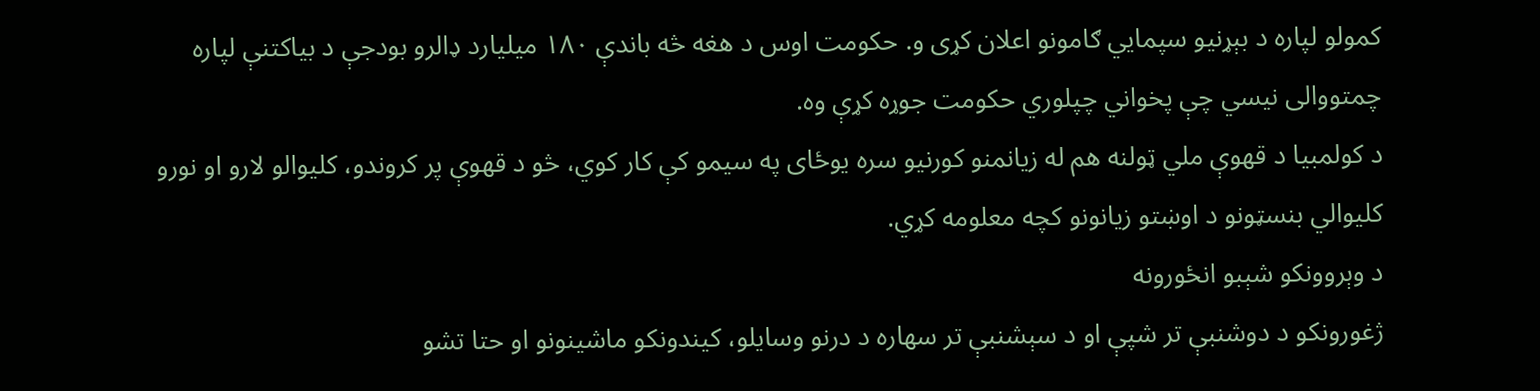کمولو لپاره د بېړنیو سپمايي ګامونو اعلان کړی و. حکومت اوس د هغه څه باندې ۱۸۰ میلیارد ډالرو بودجې د بیاکتنې لپاره چمتووالی نیسي چې پخواني چپلوري حکومت جوړه کړې وه.
د کولمبیا د قهوې ملي ټولنه هم له زیانمنو کورنیو سره یوځای په سیمو کې کار کوي، څو د قهوې پر کروندو، کلیوالو لارو او نورو کلیوالي بنسټونو د اوښتو زیانونو کچه معلومه کړي.
د وېروونکو شېبو انځورونه
ژغورونکو د دوشنبې تر شپې او د سېشنبې تر سهاره د درنو وسایلو، کیندونکو ماشینونو او حتا تشو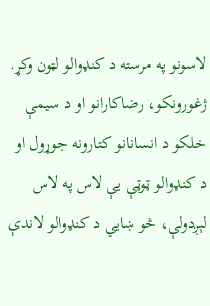لاسونو په مرسته د کنډوالو لټون وکړ.
ژغورونکو، رضاکارانو او د سیمې خلکو د انسانانو کتارونه جوړول او د کنډوالو ټوټې یې لاس په لاس لېږدولې، څو ښايي د کنډوالو لاندې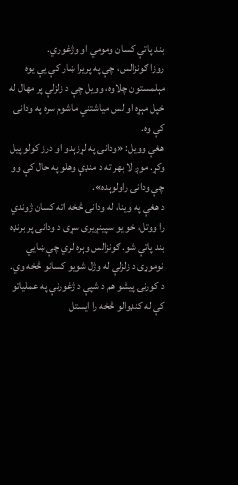بند پاتې کسان ومومي او وژغوري.
روزا ګونزالس، چې په پریرا ښار کې یې یوه مېلمستون چلاوه، وویل چې د زلزلې پر مهال له خپل مېړه او لس میاشتني ماشوم سره په ودانۍ کې وه.
هغې وویل: «ودانۍ په لړزېدو او درز کولو پیل وکړ. موږ لا بهر ته د منډې وهلو په حال کې وو چې ودانۍ راولوېده».
د هغې په وینا، له ودانۍ څخه اته کسان ژوندي را ووتل، خو یو سپینږیری سړی د ودانۍ پر برنډه بند پاتې شو. ګونزالس وېره لري چې ښايي نوموړی د زلزلې له وژل شویو کسانو څخه وي.
د کورنۍ پیشو هم د شپې د ژغورنې په عملیاتو کې له کنډوالو څخه را ایستل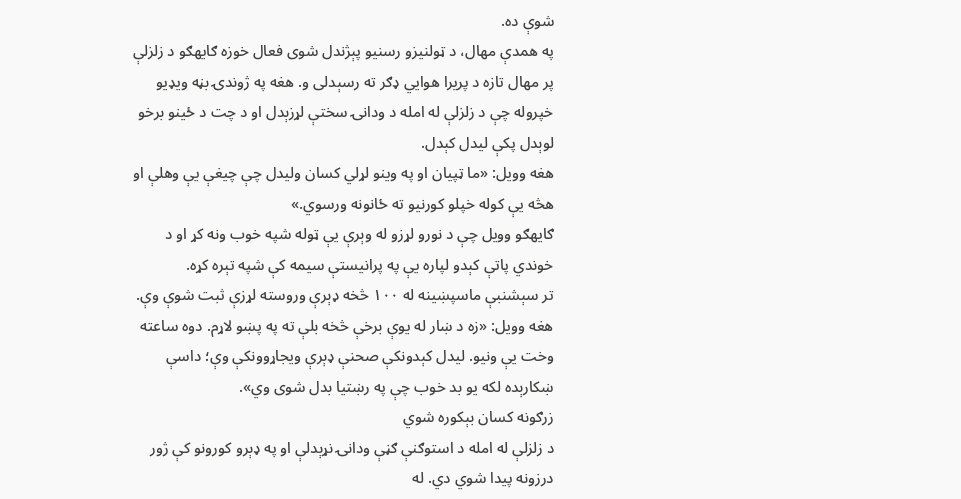شوې ده.
په همدې مهال، د ټولنیزو رسنیو پېژندل شوی فعال خوزه ګایهګو د زلزلې پر مهال تازه د پریرا هوايي ډګر ته رسېدلی و. هغه په ژوندۍ بڼه ویډیو خپروله چې د زلزلې له امله د ودانۍ سختې لړزېدل او د چت د ځینو برخو لوېدل پکې لیدل کېدل.
هغه وویل: «ما ټپیان او په وینو لړلي کسان ولیدل چې چیغې یې وهلې او هڅه یې کوله خپلو کورنیو ته ځانونه ورسوي.»
ګایهګو وویل چې د نورو لړزو له وېرې یې ټوله شپه خوب ونه کړ او د خوندي پاتې کېدو لپاره یې په پرانیستې سیمه کې شپه تېره کړه.
تر سېشنبې ماسپښینه له ۱۰۰ څخه ډېرې وروسته لړزې ثبت شوې وې.
هغه وویل: «زه د ښار له یوې برخې څخه بلې ته په پښو لاړم. دوه ساعته وخت یې ونیو. لیدل کېدونکې صحنې ډېرې ویجاړوونکې وې؛ داسې ښکارېده لکه یو بد خوب چې په رښتیا بدل شوی وي».
زرګونه کسان بېکوره شوي
د زلزلې له امله د استوګنې ګڼې ودانۍ نړېدلې او په ډېرو کورونو کې ژور درزونه پیدا شوي دي. له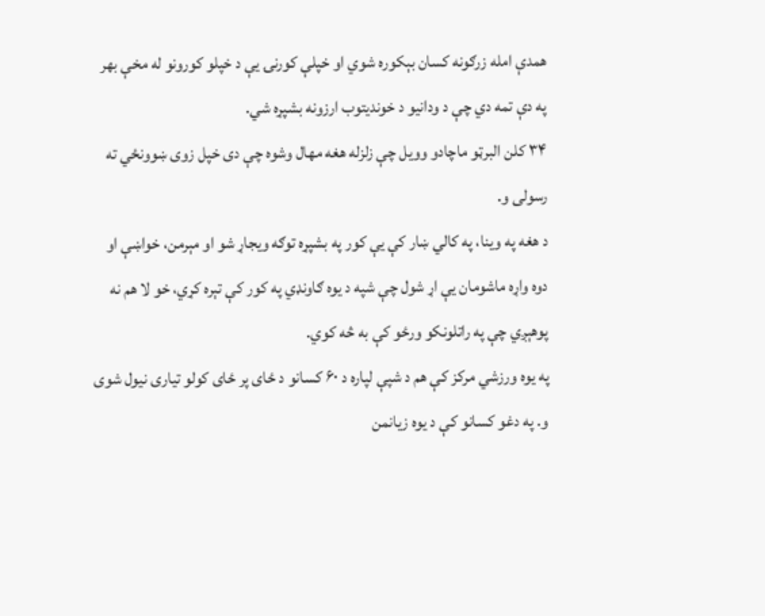همدې امله زرګونه کسان بېکوره شوي او خپلې کورنۍ یې د خپلو کورونو له مخې بهر په دې تمه دي چې د ودانیو د خونديتوب ارزونه بشپړه شي.
۳۴ کلن البرټو ماچادو وویل چې زلزله هغه مهال وشوه چې دی خپل زوی ښوونځي ته رسولی و.
د هغه په وینا، په کالي ښار کې یې کور په بشپړه توګه ویجاړ شو او مېرمن، خواښې او دوه واړه ماشومان یې اړ شول چې شپه د یوه ګاونډي په کور کې تېره کړي، خو لا هم نه پوهېږي چې په راتلونکو ورځو کې به څه کوي.
په یوه ورزشي مرکز کې هم د شپې لپاره د ۶۰ کسانو د ځای پر ځای کولو تیاری نیول شوی و. په دغو کسانو کې د یوه زیانمن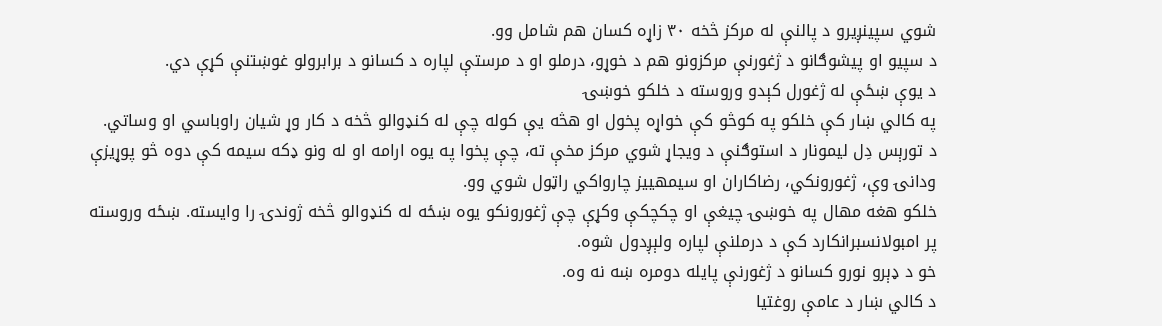شوي سپینږیرو د پالنې له مرکز څخه ۳۰ زاړه کسان هم شامل وو.
د سپیو او پیشوګانو د ژغورنې مرکزونو هم د خوړو، درملو او د مرستې لپاره د کسانو د برابرولو غوښتنې کړې دي.
د یوې ښځې له ژغورل کېدو وروسته د خلکو خوښۍ
په کالي ښار کې خلکو په کوڅو کې خواړه پخول او هڅه یې کوله چې له کنډوالو څخه د کار وړ شیان راوباسي او وساتي.
د تورېس دِل لیمونار د استوګنې د ویجاړ شوي مرکز مخې ته، چې پخوا په یوه ارامه او له ونو ډکه سیمه کې دوه څو پوړیزې ودانۍ وې، ژغورونکي، رضاکاران او سیمهییز چارواکي راټول شوي وو.
خلکو هغه مهال په خوښۍ چیغې او چکچکې وکړې چې ژغورونکو یوه ښځه له کنډوالو څخه ژوندۍ را وایسته. ښځه وروسته پر امبولانسبرانکارد کې د درملنې لپاره ولېږدول شوه.
خو د ډېرو نورو کسانو د ژغورنې پایله دومره ښه نه وه.
د کالي ښار د عامې روغتیا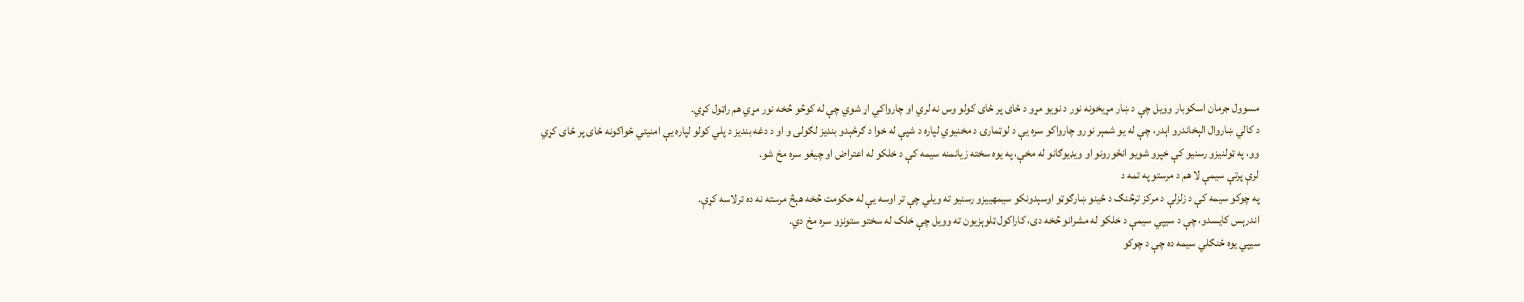مسوول جرمان اسکوبار وویل چې د ښار مړيخونه نور د نویو مړو د ځای پر ځای کولو وس نه لري او چارواکي اړ شوي چې له کوڅو څخه نور مړي هم راټول کړي.
د کالي ښاروال الېخاندرو اېدر، چې له یو شمېر نورو چارواکو سره یې د لوټمارۍ د مخنیوي لپاره د شپې له خوا د ګرځېدو بندیز لګولی و او د دغه بندیز د پلي کولو لپاره یې امنیتي ځواکونه ځای پر ځای کړي وو، په ټولنیزو رسنیو کې خپرو شویو انځورونو او ویډیوګانو له مخې، په یوه سخته زیانمنه سیمه کې د خلکو له اعتراض او چیغو سره مخ شو.
لرې پرتې سیمې لا هم د مرستو په تمه د
په چوکو سیمه کې د زلزلې د مرکز ترڅنګ د ځینو ښارګوټو اوسېدونکو سیمهییزو رسنیو ته ویلي چې تر اوسه یې له حکومت څخه هېڅ مرسته نه ده ترلاسه کړې.
اندرېس کایسدو، چې د سیپي سیمې د خلکو له مشرانو څخه دی، کاراکول ټلوېزیون ته وویل چې خلک له سختو ستونزو سره مخ دي.
سیپي یوه ځنګلي سیمه ده چې د چوکو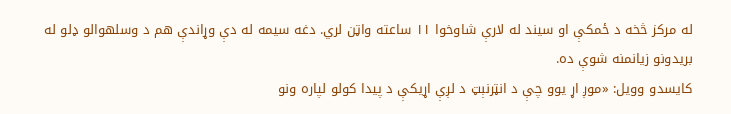له مرکز څخه د ځمکې او سیند له لارې شاوخوا ۱۱ ساعته واټن لري. دغه سیمه له دې وړاندې هم د وسلهوالو ډلو له بریدونو زیانمنه شوې ده.
کایسدو وویل: «موږ اړ یوو چې د انټرنېټ د لږې اړیکې د پیدا کولو لپاره ونو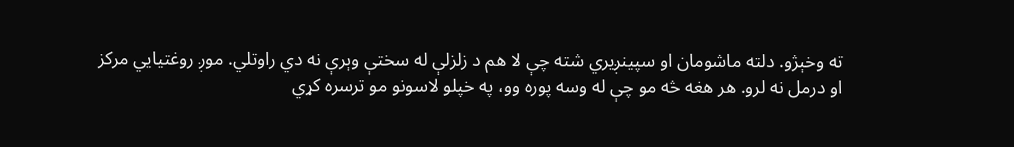ته وخېژو. دلته ماشومان او سپینږیري شته چې لا هم د زلزلې له سختې وېرې نه دي راوتلي. موږ روغتیايي مرکز او درمل نه لرو. هر هغه څه مو چې له وسه پوره وو، په خپلو لاسونو مو ترسره کړي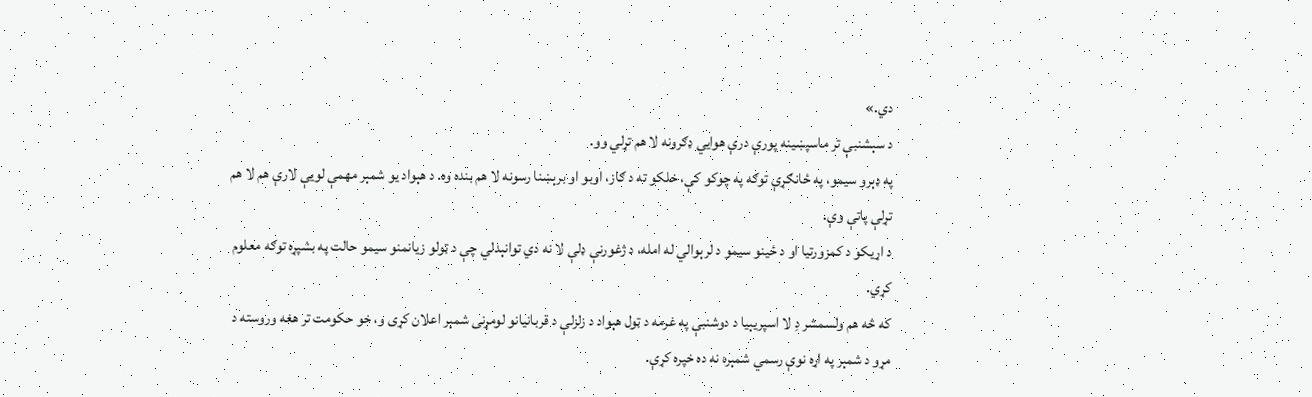دي.»
د سېشنبې تر ماسپښینه پورې درې هوايي ډګرونه لا هم تړلي وو.
په ډېرو سیمو، په ځانګړې توګه په چوکو کې، خلکو ته د ګاز، اوبو او برېښنا رسونه لا هم بنده وه. د هېواد یو شمېر مهمې لویې لارې هم لا هم تړلې پاتې وې.
د اړیکو د کمزورتیا او د ځینو سیمو د لرېوالي له امله، د ژغورنې ډلې لا نه دي توانېدلي چې د ټولو زیانمنو سیمو حالت په بشپړه توګه معلوم کړي.
که څه هم ولسمشر دِ لا اسپریېیا د دوشنبې په غرمه د ټول هېواد د زلزلې د قربانیانو لومړنی شمېر اعلان کړی و، خو حکومت تر هغه وروسته د مړو د شمېر په اړه نوې رسمي شمېره نه ده خپره کړې.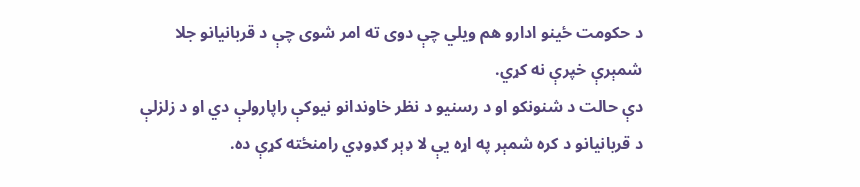د حکومت ځینو ادارو هم ویلي چې دوی ته امر شوی چې د قربانیانو جلا شمېرې خپرې نه کړي.
دې حالت د شنونکو او د رسنیو د نظر خاوندانو نیوکې راپارولې دي او د زلزلې د قربانیانو د کره شمېر په اړه یې لا ډېر ګډوډي رامنځته کړې ده.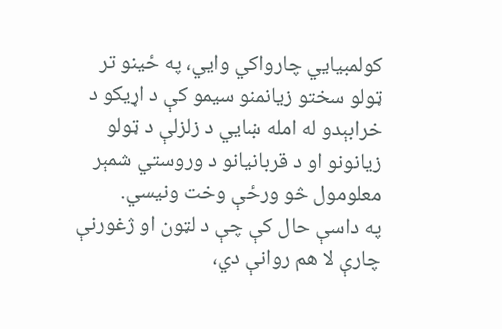کولمبیایي چارواکي وايي، په ځینو تر ټولو سختو زیانمنو سیمو کې د اړیکو د خرابېدو له امله ښايي د زلزلې د ټولو زیانونو او د قربانیانو د وروستي شمېر معلومول څو ورځې وخت ونیسي.
په داسې حال کې چې د لټون او ژغورنې چارې لا هم روانې دي،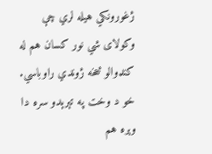ژغورونکي هیله لري چې وکولای شي نور کسان هم له کنډوالو څخه ژوندي راوباسي. خو د وخت په تېرېدو سره دا وېره هم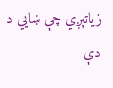زیاتېږي چې ښايي د دې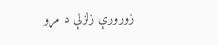زورورې زلزلې د مړو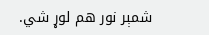شمېر نور هم لوړ شي.